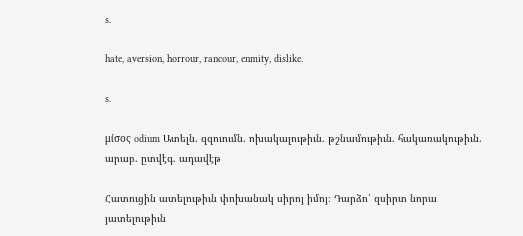s.

hate, aversion, horrour, rancour, enmity, dislike.

s.

μίσος odium Ատելն. զզուումն. ոխակալութիւն. թշնամութիւն. հակառակութիւն. արաբ. ըտվէգ. ադավէթ

Հատուցին ատելութիւն փոխանակ սիրոյ իմոյ։ Դարձո՛ զսիրտ նորա յատելութիւն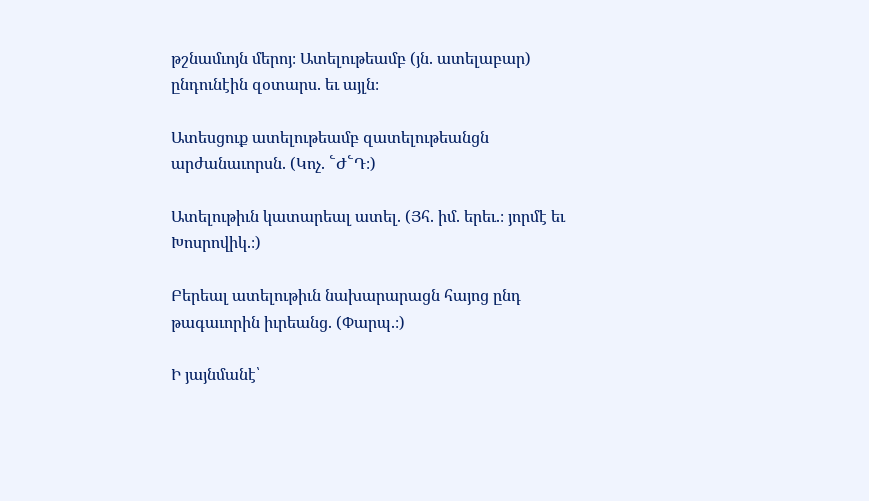թշնամւոյն մերոյ։ Ատելութեամբ (յն. ատելաբար) ընդունէին զօտարս. եւ այլն։

Ատեսցուք ատելութեամբ զատելութեանցն արժանաւորսն. (Կոչ. ՟Ժ՟Դ։)

Ատելութիւն կատարեալ ատել. (Յհ. իմ. երեւ.։ յորմէ եւ Խոսրովիկ.։)

Բերեալ ատելութիւն նախարարացն հայոց ընդ թագաւորին իւրեանց. (Փարպ.։)

Ի յայնմանէ՝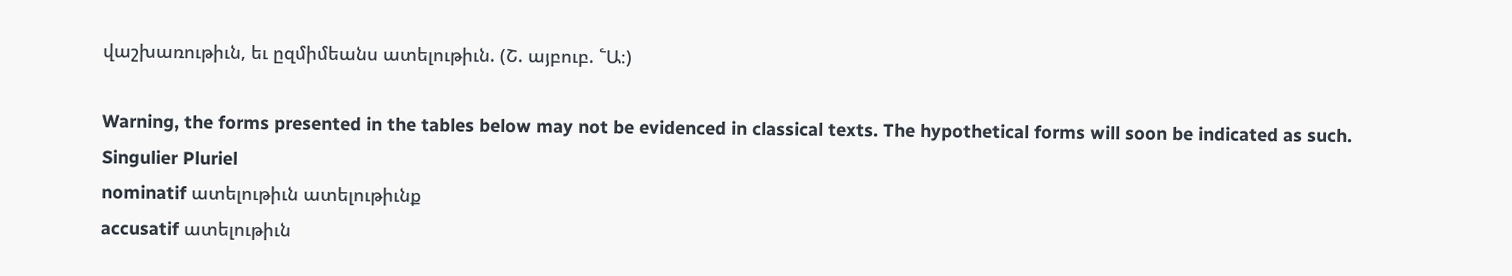վաշխառութիւն, եւ ըզմիմեանս ատելութիւն. (Շ. այբուբ. ՟Ա։)

Warning, the forms presented in the tables below may not be evidenced in classical texts. The hypothetical forms will soon be indicated as such.
Singulier Pluriel
nominatif ատելութիւն ատելութիւնք
accusatif ատելութիւն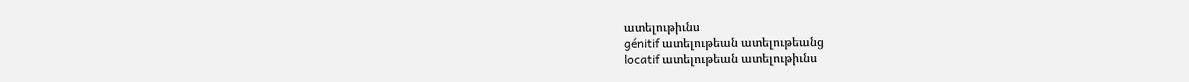ատելութիւնս
génitif ատելութեան ատելութեանց
locatif ատելութեան ատելութիւնս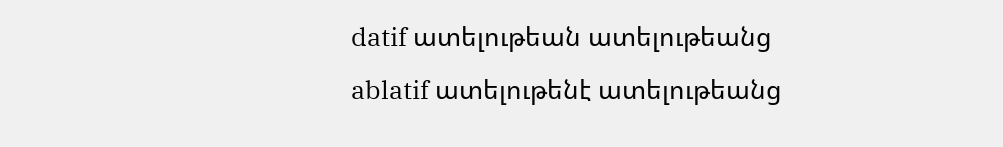datif ատելութեան ատելութեանց
ablatif ատելութենէ ատելութեանց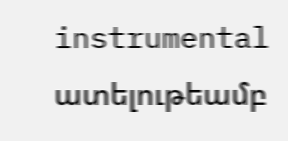instrumental ատելութեամբ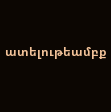ատելութեամբք